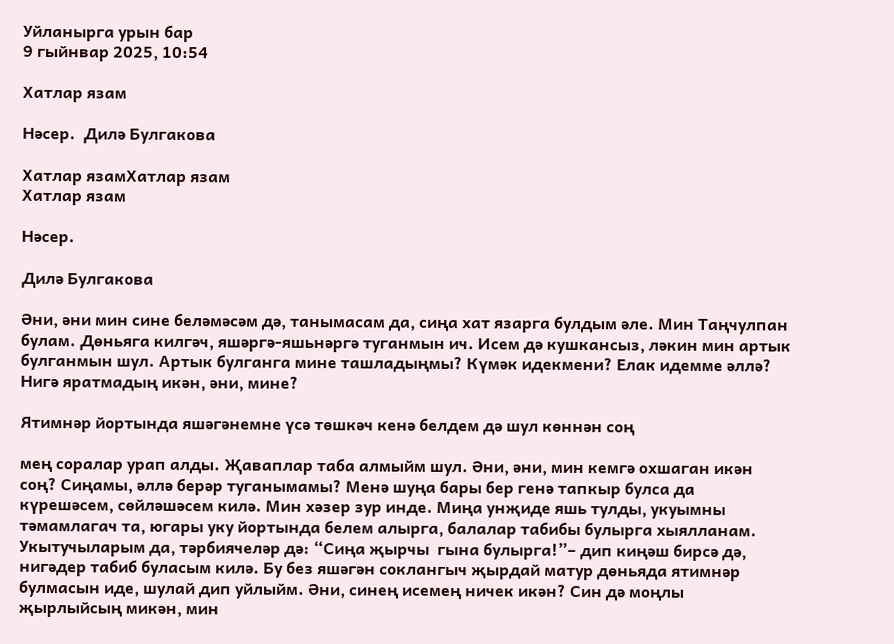Уйланырга урын бар
9 гыйнвар 2025, 10:54

Хатлар язам

Нәсер.  Дилә Булгакова

Хатлар язамХатлар язам
Хатлар язам

Нәсер.

Дилә Булгакова

Әни, әни мин сине беләмәсәм дә, танымасам да, сиңа хат язарга булдым әле. Мин Таңчулпан булам. Дөньяга килгәч, яшәргә-яшьнәргә туганмын ич. Исем дә кушкансыз, ләкин мин артык булганмын шул. Артык булганга мине ташладыңмы? Күмәк идекмени? Елак идемме әллә? Нигә яратмадың икән, әни, мине?

Ятимнәр йортында яшәгәнемне үсә төшкәч кенә белдем дә шул көннән соң

мең соралар урап алды. Җаваплар таба алмыйм шул. Әни, әни, мин кемгә охшаган икән соң? Сиңамы, әллә берәр туганымамы? Менә шуңа бары бер генә тапкыр булса да күрешәсем, сөйләшәсем килә. Мин хәзер зур инде. Миңа унҗиде яшь тулды, укуымны тәмамлагач та, югары уку йортында белем алырга, балалар табибы булырга хыялланам. Укытучыларым да, тәрбиячеләр дә: “Сиңа җырчы  гына булырга!”– дип киңәш бирсә дә, нигәдер табиб буласым килә. Бу без яшәгән соклангыч җырдай матур дөньяда ятимнәр булмасын иде, шулай дип уйлыйм. Әни, синең исемең ничек икән? Син дә моңлы җырлыйсың микән, мин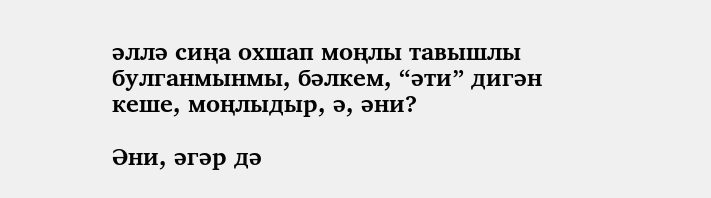әллә сиңа охшап моңлы тавышлы булганмынмы, бәлкем, “әти” дигән кеше, моңлыдыр, ә, әни?

Әни, әгәр дә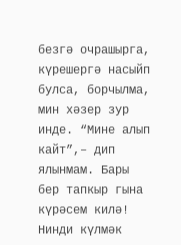безгә очрашырга, күрешергә насыйп булса, борчылма, мин хәзер зур инде. “Мине алып кайт”,– дип ялынмам. Бары бер тапкыр гына күрәсем килә! Нинди күлмәк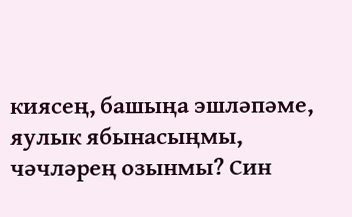киясең, башыңа эшләпәме, яулык ябынасыңмы, чәчләрең озынмы? Син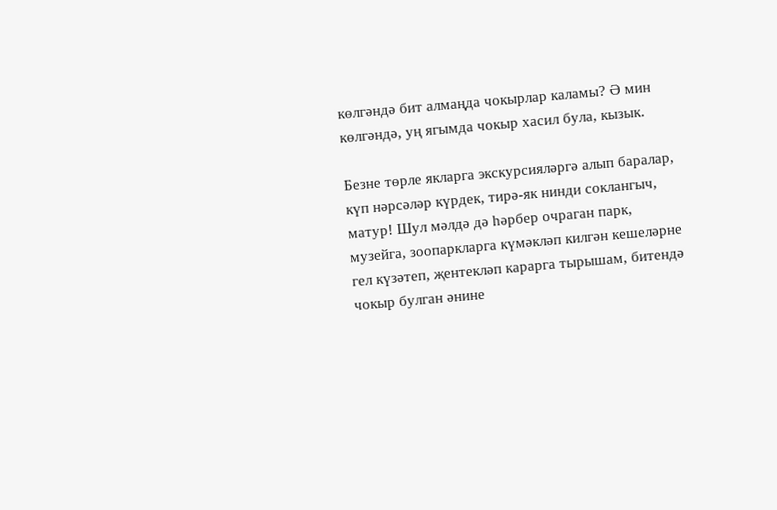көлгәндә бит алмаңда чокырлар каламы? Ә мин көлгәндә, уң ягымда чокыр хасил була, кызык.

Безне төрле якларга экскурсияләргә алып баралар, күп нәрсәләр күрдек, тирә-як нинди соклангыч, матур! Шул мәлдә дә һәрбер очраган парк, музейга, зоопаркларга күмәкләп килгән кешеләрне гел күзәтеп, җентекләп карарга тырышам, битендә чокыр булган әнине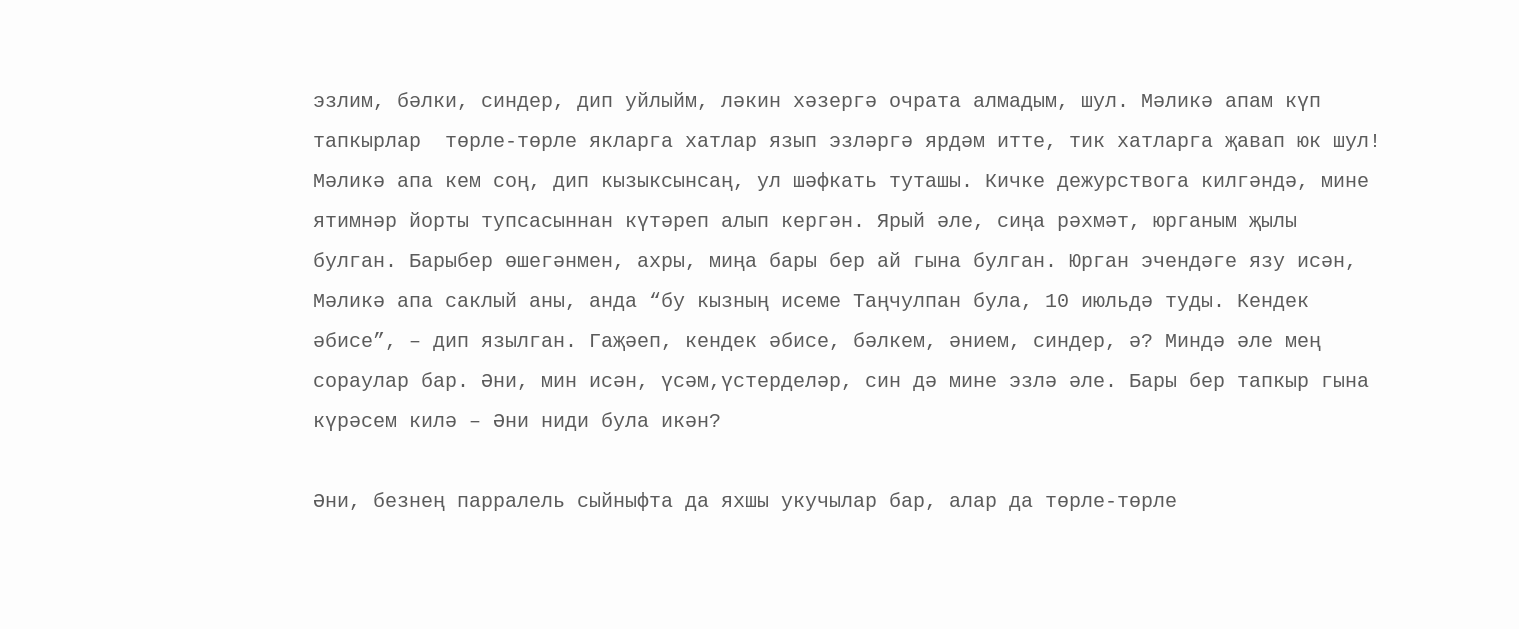эзлим, бәлки, синдер, дип уйлыйм, ләкин хәзергә очрата алмадым, шул. Мәликә апам күп тапкырлар  төрле-төрле якларга хатлар язып эзләргә ярдәм итте, тик хатларга җавап юк шул! Мәликә апа кем соң, дип кызыксынсаң, ул шәфкать туташы. Кичке дежурствога килгәндә, мине ятимнәр йорты тупсасыннан күтәреп алып кергән. Ярый әле, сиңа рәхмәт, юрганым җылы булган. Барыбер өшегәнмен, ахры, миңа бары бер ай гына булган. Юрган эчендәге язу исән, Мәликә апа саклый аны, анда “бу кызның исеме Таңчулпан була, 10 июльдә туды. Кендек әбисе”, – дип язылган. Гаҗәеп, кендек әбисе, бәлкем, әнием, синдер, ә? Миндә әле мең сораулар бар. Әни, мин исән, үсәм,үстерделәр, син дә мине эзлә әле. Бары бер тапкыр гына күрәсем килә – Әни ниди була икән?

Әни, безнең парралель сыйныфта да яхшы укучылар бар, алар да төрле-төрле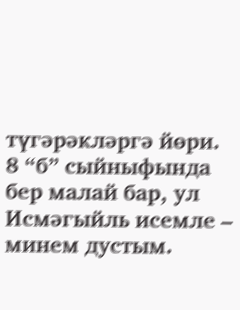түгәрәкләргә йөри. 8 “б” сыйныфында бер малай бар, ул Исмәгыйль исемле – минем дустым.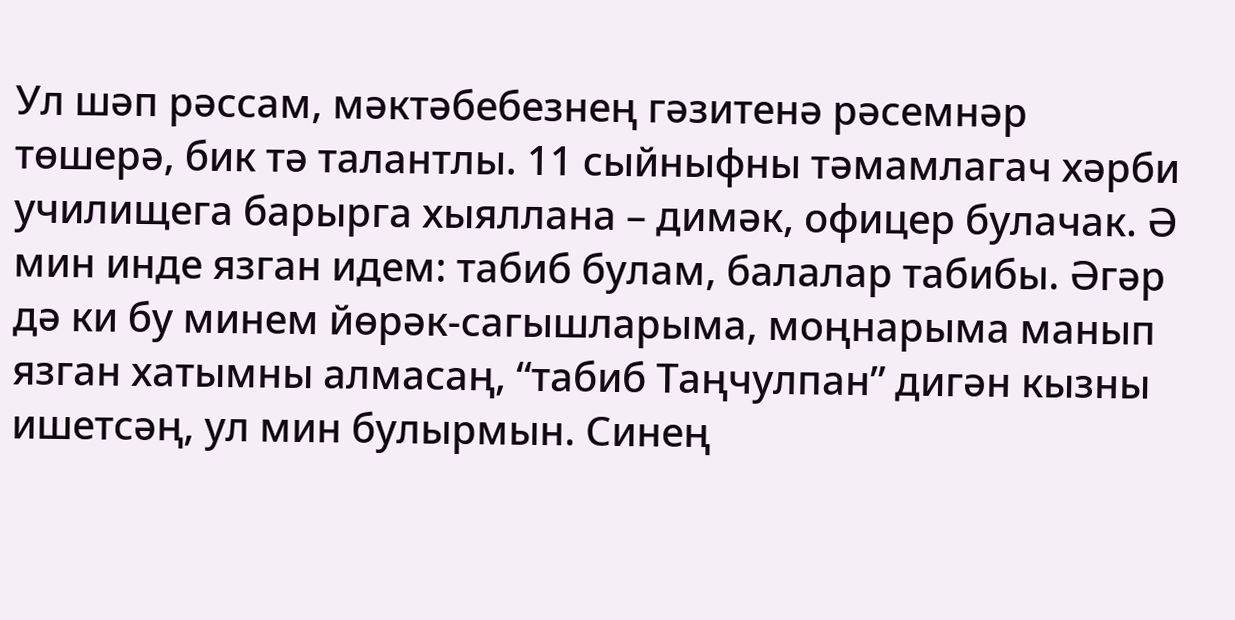Ул шәп рәссам, мәктәбебезнең гәзитенә рәсемнәр төшерә, бик тә талантлы. 11 сыйныфны тәмамлагач хәрби училищега барырга хыяллана – димәк, офицер булачак. Ә мин инде язган идем: табиб булам, балалар табибы. Әгәр дә ки бу минем йөрәк-сагышларыма, моңнарыма манып язган хатымны алмасаң, “табиб Таңчулпан” дигән кызны ишетсәң, ул мин булырмын. Синең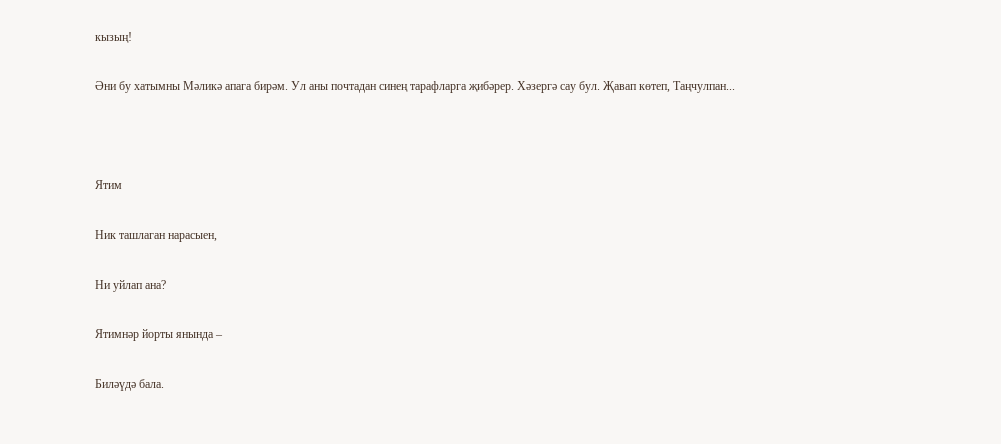кызың!

Әни бу хатымны Мәликә апага бирәм. Ул аны почтадан синең тарафларга җибәрер. Хәзергә сау бул. Җавап көтеп, Таңчулпан...



Ятим

Ник ташлаган нарасыен,

Ни уйлап ана?

Ятимнәр йорты янында –

Биләүдә бала.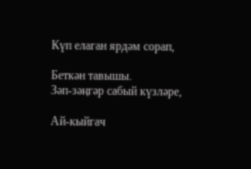Күп елаган ярдәм сорап,

Беткән тавышы.
Зәп-зәңгәр сабый күзләре,

Ай-кыйгач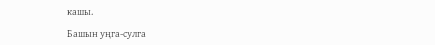кашы.

Башын уңга-сулга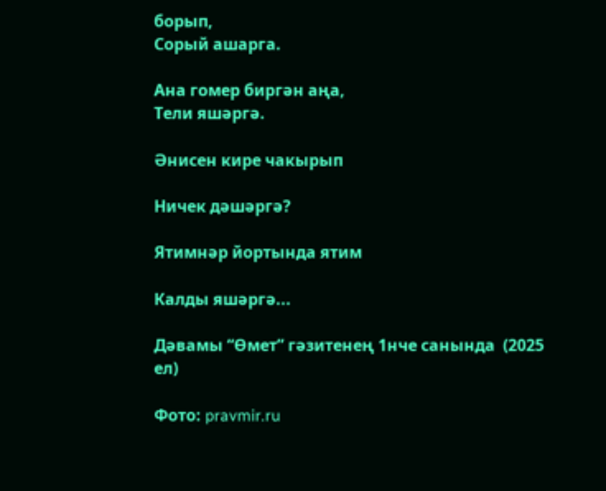борып,
Сорый ашарга.

Ана гомер биргән аңа,
Тели яшәргә.

Әнисен кире чакырып

Ничек дәшәргә?

Ятимнәр йортында ятим

Калды яшәргә...

Дәвамы “Өмет” гәзитенең 1нче санында  (2025 ел)

Фото: pravmir.ru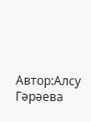Автор:Алсу Гәрәева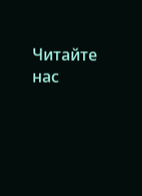Читайте нас